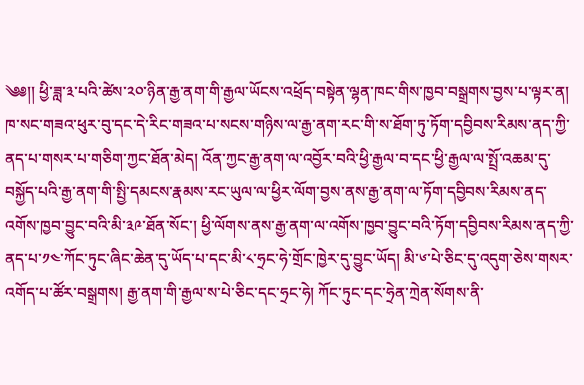༄༅།། ཕྱི་ཟླ་༣་པའི་ཚེས་༢༠་ཉིན་རྒྱ་ནག་གི་རྒྱལ་ཡོངས་འཕྲོད་བསྟེན་ལྷན་ཁང་གིས་ཁྱབ་བསྒྲགས་བྱས་པ་ལྟར་ན། ཁ་སང་གཟའ་ཕུར་བུ་དང་དེ་རིང་གཟའ་པ་སངས་གཉིས་ལ་རྒྱ་ནག་རང་གི་ས་ཐོག་ཏུ་ཏོག་དབྱིབས་རིམས་ནད་ཀྱི་ནད་པ་གསར་པ་གཅིག་ཀྱང་ཐོན་མེད། འོན་ཀྱང་རྒྱ་ནག་ལ་འབྱོར་བའི་ཕྱི་རྒྱལ་བ་དང་ཕྱི་རྒྱལ་ལ་སྤྲོ་འཆམ་དུ་བསྐྱོད་པའི་རྒྱ་ནག་གི་སྤྱི་དམངས་རྣམས་རང་ཡུལ་ལ་ཕྱིར་ལོག་བྱས་ནས་རྒྱ་ནག་ལ་ཏོག་དབྱིབས་རིམས་ནད་འགོས་ཁྱབ་བྱུང་བའི་མི་༣༩་ཐོན་སོང་། ཕྱི་ལོགས་ནས་རྒྱ་ནག་ལ་འགོས་ཁྱབ་བྱུང་བའི་ཏོག་དབྱིབས་རིམས་ནད་ཀྱི་ནད་པ་༡༤་ཀོང་ཏུང་ཞིང་ཆེན་དུ་ཡོད་པ་དང་མི་༨་ཧྲང་ཧེ་གྲོང་ཁྱེར་དུ་བྱུང་ཡོད། མི་༦་པེ་ཅིང་དུ་འདུག་ཅེས་གསར་འགོད་པ་ཚོར་བསྒྲགས། རྒྱ་ནག་གི་རྒྱལ་ས་པེ་ཅིང་དང་ཧྲང་ཧེ། ཀོང་ཏུང་དང་ཧྲེན་ཀྲེན་སོགས་ནི་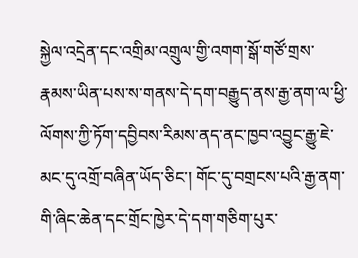སྐྱེལ་འདྲེན་དང་འགྲིམ་འགྲུལ་གྱི་འགག་སྒོ་གཙོ་གྲས་རྣམས་ཡིན་པས་ས་གནས་དེ་དག་བརྒྱུད་ནས་རྒྱ་ནག་ལ་ཕྱི་ལོགས་ཀྱི་ཏོག་དབྱིབས་རིམས་ནད་ནང་ཁྱབ་འབྱུང་རྒྱུ་ཇེ་མང་དུ་འགྲོ་བཞིན་ཡོད་ཅིང་། གོང་དུ་བགྲངས་པའི་རྒྱ་ནག་གི་ཞིང་ཆེན་དང་གྲོང་ཁྱེར་དེ་དག་གཅིག་པུར་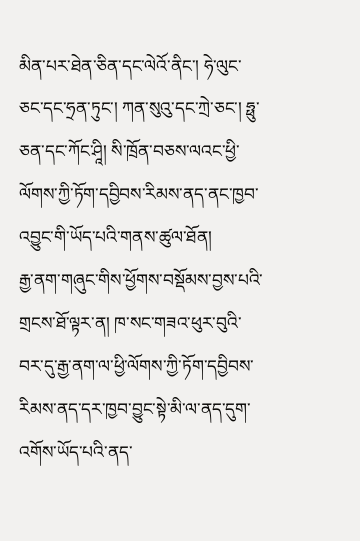མིན་པར་ཐེན་ཅིན་དང་ལེའོ་ནིང་། ཧེ་ལུང་ཅང་དང་ཧྲན་ཏུང་། ཀན་སུའུ་དང་ཀྲེ་ཅང་། ཧྥུ་ཅན་དང་ཀོང་ཤཱི། སི་ཁྲོན་བཅས་ལའང་ཕྱི་ལོགས་ཀྱི་ཏོག་དབྱིབས་རིམས་ནད་ནང་ཁྱབ་འབྱུང་གི་ཡོད་པའི་གནས་ཚུལ་ཐོན།
རྒྱ་ནག་གཞུང་གིས་ཕྱོགས་བསྡོམས་བྱས་པའི་གྲངས་ཐོ་ལྟར་ན། ཁ་སང་གཟའ་ཕུར་བུའི་བར་དུ་རྒྱ་ནག་ལ་ཕྱི་ལོགས་ཀྱི་ཏོག་དབྱིབས་རིམས་ནད་དར་ཁྱབ་བྱུང་སྟེ་མི་ལ་ནད་དུག་འགོས་ཡོད་པའི་ནད་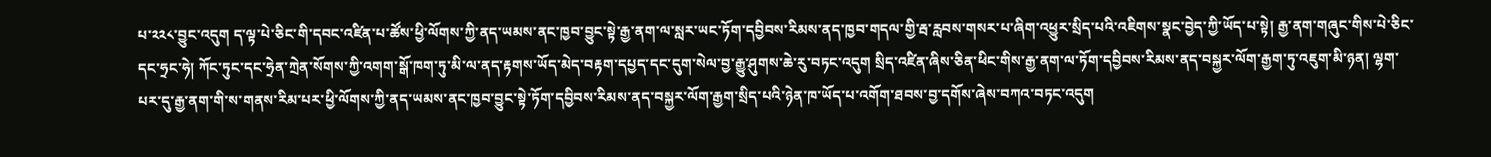པ་༢༢༨་བྱུང་འདུག ད་ལྟ་པེ་ཅིང་གི་དབང་འཛིན་པ་ཚོས་ཕྱི་ལོགས་ཀྱི་ནད་ཡམས་ནང་ཁྱབ་བྱུང་སྟེ་རྒྱ་ནག་ལ་སླར་ཡང་ཏོག་དབྱིབས་རིམས་ནད་ཁྱབ་གདལ་གྱི་རྦ་རླབས་གསར་པ་ཞིག་འཕྱུར་སྲིད་པའི་འཇིགས་སྣང་བྱེད་ཀྱི་ཡོད་པ་སྟེ། རྒྱ་ནག་གཞུང་གིས་པེ་ཅིང་དང་ཧྲང་ཧེ། ཀོང་ཏུང་དང་ཧྲེན་ཀྲེན་སོགས་ཀྱི་འགག་སྒོ་ཁག་ཏུ་མི་ལ་ནད་རྟགས་ཡོད་མེད་བརྟག་དཔྱད་དང་དུག་སེལ་བྱ་རྒྱུ་ཤུགས་ཆེ་རུ་བཏང་འདུག སྲིད་འཛིན་ཞིས་ཅིན་ཕིང་གིས་རྒྱ་ནག་ལ་ཏོག་དབྱིབས་རིམས་ནད་བསྐྱར་ལོག་རྒྱག་ཏུ་འཇུག་མི་ཉན། ལྷག་པར་དུ་རྒྱ་ནག་གི་ས་གནས་རིམ་པར་ཕྱི་ལོགས་ཀྱི་ནད་ཡམས་ནང་ཁྱབ་བྱུང་སྟེ་ཏོག་དབྱིབས་རིམས་ནད་བསྐྱར་ལོག་རྒྱག་སྲིད་པའི་ཉེན་ཁ་ཡོད་པ་འགོག་ཐབས་བྱ་དགོས་ཞེས་བཀའ་བཏང་འདུག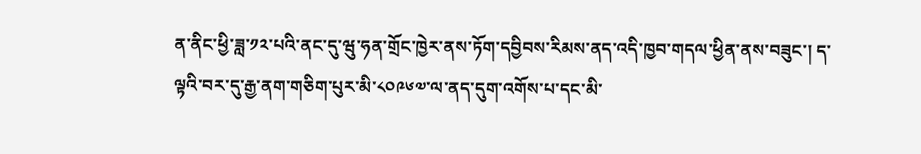ན་ནིང་ཕྱི་ཟླ་༡༢་པའི་ནང་དུ་ཝུ་ཧན་གྲོང་ཁྱེར་ནས་ཏོག་དབྱིབས་རིམས་ནད་འདི་ཁྱབ་གདལ་ཕྱིན་ནས་བཟུང་། ད་ལྟའི་བར་དུ་རྒྱ་ནག་གཅིག་པུར་མི་༨༠༩༦༧་ལ་ནད་དུག་འགོས་པ་དང་མི་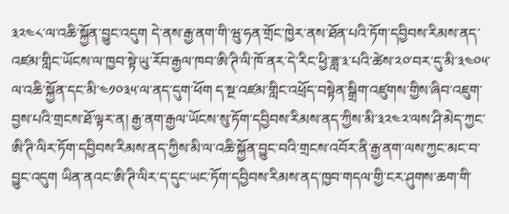༣༢༤༨་ལ་འཆི་སྐྱོན་བྱུང་འདུག དེ་ནས་རྒྱ་ནག་གི་ཝུ་ཧན་གྲོང་ཁྱེར་ནས་ཐོན་པའི་ཏོག་དབྱིབས་རིམས་ནད་འཛམ་གླིང་ཡོངས་ལ་ཁྱབ་སྟེ་ཡུ་རོབ་རྒྱལ་ཁབ་ཨི་ཊི་ལི་ཁོ་ནར་དེ་རིང་ཕྱི་ཟླ་༣་པའི་ཚེས་༢༠་བར་དུ་མི་༣༤༠༥་ལ་འཆི་སྐྱོན་དང་མི་༤༡༠༣༥་ལ་ནད་དུག་ཕོག ད་སྔ་འཛམ་གླིང་འཕྲོད་བསྟེན་སྒྲིག་འཛུགས་གྱིས་ཞིབ་འཇུག་བྱས་པའི་གྲངས་ཐོ་ལྟར་ན། རྒྱ་ནག་རྒྱལ་ཡོངས་སུ་ཏོག་དབྱིབས་རིམས་ནད་ཀྱིས་མི་༣༢༤༢་ལས་ཤི་མེད་ཀྱང་ཨི་ཊི་ལིར་ཏོག་དབྱིབས་རིམས་ནད་ཀྱིས་མི་ལ་འཆི་སྐྱོན་བྱུང་བའི་གྲངས་འབོར་ནི་རྒྱ་ནག་ལས་ཀྱང་མང་བ་བྱུང་འདུག ཡིན་ནའང་ཨི་ཊི་ལིར་ད་དུང་ཡང་ཏོག་དབྱིབས་རིམས་ནད་ཁྱབ་གདལ་གྱི་ངར་ཤུགས་ཆག་གི་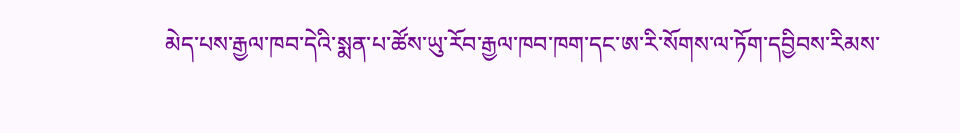མེད་པས་རྒྱལ་ཁབ་དེའི་སྨན་པ་ཚོས་ཡུ་རོབ་རྒྱལ་ཁབ་ཁག་དང་ཨ་རི་སོགས་ལ་ཏོག་དབྱིབས་རིམས་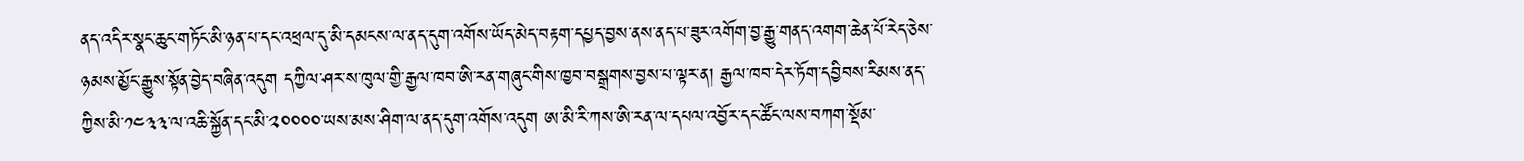ནད་འདིར་སྣང་ཆུང་གཏོང་མི་ཉན་པ་དང་འཕྲལ་དུ་མི་དམངས་ལ་ནད་དུག་འགོས་ཡོད་མེད་བརྟག་དཔྱད་བྱས་ནས་ནད་པ་ཟུར་འགོག་བྱ་རྒྱུ་གནད་འགག་ཆེན་པོ་རེད་ཅེས་ཉམས་མྱོང་རྒྱུས་སྟོན་བྱེད་བཞིན་འདུག དཀྱིལ་ཤར་ས་ཁུལ་གྱི་རྒྱལ་ཁབ་ཨི་རན་གཞུང་གིས་ཁྱབ་བསྒྲགས་བྱས་པ་ལྟར་ན། རྒྱལ་ཁབ་དེར་ཏོག་དབྱིབས་རིམས་ནད་ཀྱིས་མི་༡༤༣༣་ལ་འཆི་སྐྱོན་དང་མི་༢༠༠༠༠་ཡས་མས་ཤིག་ལ་ནད་དུག་འགོས་འདུག ཨ་མི་རི་ཀས་ཨི་རན་ལ་དཔལ་འབྱོར་དང་ཚོང་ལས་བཀག་སྡོམ་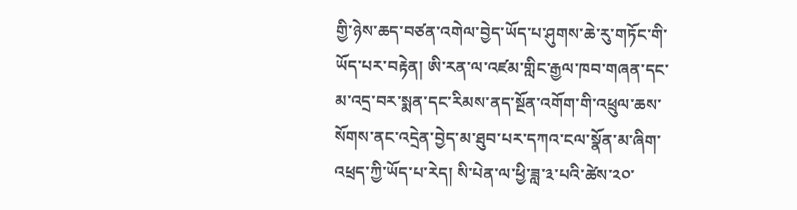གྱི་ཉེས་ཆད་བཙན་འགེལ་བྱེད་ཡོད་པ་ཤུགས་ཆེ་རུ་གཏོང་གི་ཡོད་པར་བརྟེན། ཨི་རན་ལ་འཛམ་གླིང་རྒྱལ་ཁབ་གཞན་དང་མ་འདྲ་བར་སྨན་དང་རིམས་ནད་སྔོན་འགོག་གི་འཕྲུལ་ཆས་སོགས་ནང་འདྲེན་བྱེད་མ་ཐུབ་པར་དཀའ་ངལ་སྣོན་མ་ཞིག་འཕྲད་ཀྱི་ཡོད་པ་རེད། སི་པེན་ལ་ཕྱི་ཟླ་༣་པའི་ཚེས་༢༠་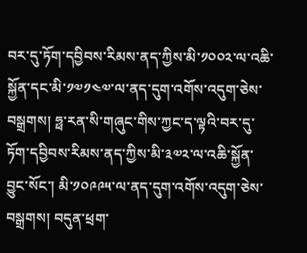བར་དུ་ཏོག་དབྱིབས་རིམས་ནད་ཀྱིས་མི་༡༠༠༢་ལ་འཆི་སྐྱོན་དང་མི་༡༧༡༤༧་ལ་ནད་དུག་འགོས་འདུག་ཅེས་བསྒྲགས། ཧྥ་རན་སི་གཞུང་གིས་ཀྱང་ད་ལྟའི་བར་དུ་ཏོག་དབྱིབས་རིམས་ནད་ཀྱིས་མི་༣༧༢་ལ་འཆི་སྐྱོན་བྱུང་སོང་། མི་༡༠༩༩༥་ལ་ནད་དུག་འགོས་འདུག་ཅེས་བསྒྲགས། བདུན་ཕྲག་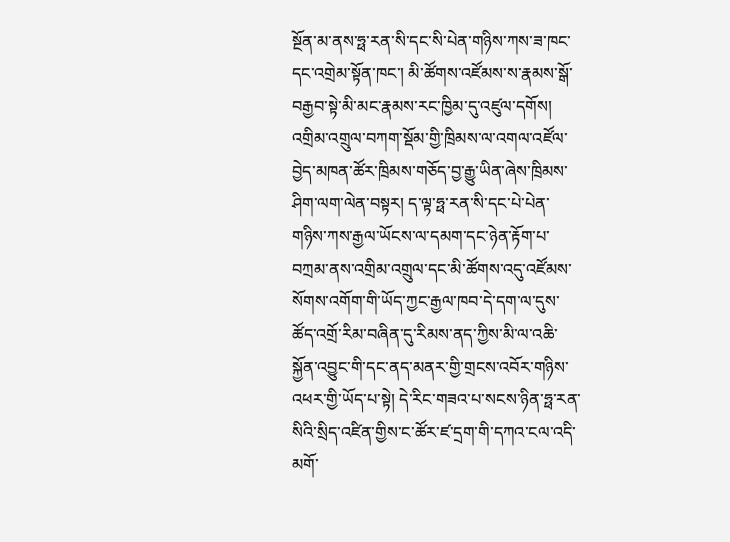སྔོན་མ་ནས་ཧྥ་རན་སི་དང་སི་པེན་གཉིས་ཀས་ཟ་ཁང་དང་འགྲེམ་སྟོན་ཁང་། མི་ཚོགས་འཛོམས་ས་རྣམས་སྒོ་བརྒྱབ་སྟེ་མི་མང་རྣམས་རང་ཁྱིམ་དུ་འཛུལ་དགོས། འགྲིམ་འགྲུལ་བཀག་སྡོམ་གྱི་ཁྲིམས་ལ་འགལ་འཛོལ་བྱེད་མཁན་ཚོར་ཁྲིམས་གཅོད་བྱ་རྒྱུ་ཡིན་ཞེས་ཁྲིམས་ཤིག་ལག་ལེན་བསྟར། ད་ལྟ་ཧྥ་རན་སི་དང་པེ་པེན་གཉིས་ཀས་རྒྱལ་ཡོངས་ལ་དམག་དང་ཉེན་རྟོག་པ་བཀྲམ་ནས་འགྲིམ་འགྲུལ་དང་མི་ཚོགས་འདུ་འཛོམས་སོགས་འགོག་གི་ཡོད་ཀྱང་རྒྱལ་ཁབ་དེ་དག་ལ་དུས་ཚོད་འགྲོ་རིམ་བཞིན་དུ་རིམས་ནད་ཀྱིས་མི་ལ་འཆི་སྐྱོན་འབྱུང་གི་དང་ནད་མནར་གྱི་གྲངས་འབོར་གཉིས་འཕར་གྱི་ཡོད་པ་སྟེ། དེ་རིང་གཟའ་པ་སངས་ཉིན་ཧྥ་རན་སིའི་སྲིད་འཛིན་གྱིས་ང་ཚོར་ཛ་དྲག་གི་དཀའ་ངལ་འདི་མགོ་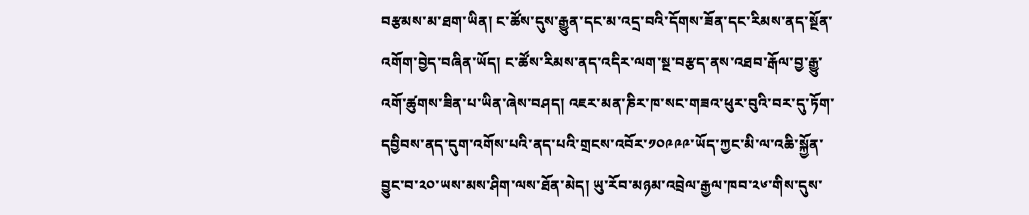བརྩམས་མ་ཐག་ཡིན། ང་ཚོས་དུས་རྒྱུན་དང་མ་འདྲ་བའི་དོགས་ཟོན་དང་རིམས་ནད་སྔོན་འགོག་བྱེད་བཞིན་ཡོད། ང་ཚོས་རིམས་ནད་འདིར་ལག་སྔ་བརྩད་ནས་འཐབ་རྒོལ་བྱ་རྒྱུ་འགོ་ཚུགས་ཟིན་པ་ཡིན་ཞེས་བཤད། འཇར་མན་ཎིར་ཁ་སང་གཟའ་ཕུར་བུའི་བར་དུ་ཏོག་དབྱིབས་ནད་དུག་འགོས་པའི་ནད་པའི་གྲངས་འབོར་༡༠༩༩༩་ཡོད་ཀྱང་མི་ལ་འཆི་སྐྱོན་བྱུང་བ་༢༠་ཡས་མས་ཤིག་ལས་ཐོན་མེད། ཡུ་རོབ་མཉམ་འབྲེལ་རྒྱལ་ཁབ་༢༦་གིས་དུས་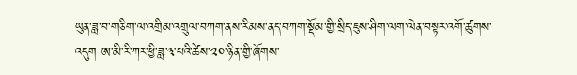ཡུན་ཟླ་བ་གཅིག་ལ་འགྲིམ་འགྲུལ་བཀག་ནས་རིམས་ནད་བཀག་སྡོམ་གྱི་སྲིད་ཇུས་ཤིག་ལག་ལེན་བསྟར་འགོ་ཚུགས་འདུག ཨ་མི་རི་ཀར་ཕྱི་ཟླ་༣་པའི་ཚེས་༢༠་ཉིན་གྱི་ཞོགས་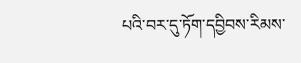པའི་བར་དུ་ཏོག་དབྱིབས་རིམས་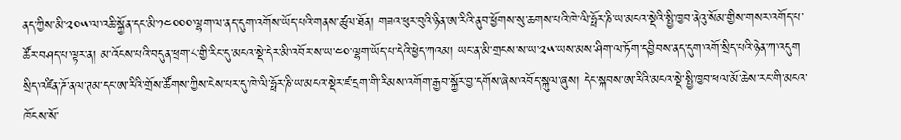ནད་ཀྱིས་མི་༢༠༥་ལ་འཆི་སྐྱོན་དང་མི་༡༤༠༠༠་ལྷག་ལ་ནད་དུག་འགོས་ཡོད་པའི་གནས་ཚུལ་ཐོན། གཟའ་ཕུར་བུའི་ཉིན་ཨ་རིའི་ནུབ་ཕྱོགས་སུ་ཆགས་པའི་ཁེ་ལི་ཧྥོར་ཎི་ཡ་མངའ་སྡེའི་སྤྱི་ཁྱབ་ནེའུ་སོམ་གྱིས་གསར་འགོད་པ་ཚོར་བཤད་པ་ལྟར་ན། མ་འོངས་པའི་བདུན་ཕྲག་༨་གྱི་རིང་དུ་མངའ་སྡེ་དེར་མི་འབོར་ས་ཡ་༤༠་ལྷག་ཡོད་པ་དེའི་ཕྱེད་ཀའམ། ཡང་ན་མི་གྲངས་ས་ཡ་༢༥་ཡས་མས་ཤིག་ལ་ཏོག་དབྱིབས་ནད་དུག་འགོ་སྲིད་པའི་ཉེན་ཀ་འདུག སྲིད་འཛིན་ཌོ་ནལ་ཊམ་དང་ཨ་རིའི་གྲོས་ཚོགས་ཀྱིས་ངེས་པར་དུ་ཁེ་ལི་ཧྥོར་ཎི་ཡ་མངའ་སྡེར་ཛ་དྲག་གི་རིམས་འགོག་རྒྱབ་སྐྱོར་བྱ་དགོས་ཞེས་འབོད་སྐུལ་ཞུས། དེང་སྐབས་ཨ་རིའི་མངའ་སྡེ་སྤྱི་ཁྱབ་ཕལ་མོ་ཆེས་རང་གི་མངའ་ཁོངས་སོ་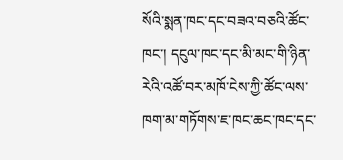སོའི་སྨན་ཁང་དང་བཟའ་བཅའི་ཚོང་ཁང་། དངུལ་ཁང་དང་མི་མང་གི་ཉིན་རེའི་འཚོ་བར་མཁོ་ངེས་ཀྱི་ཚོང་ལས་ཁག་མ་གཏོགས་ཇ་ཁང་ཆང་ཁང་དང་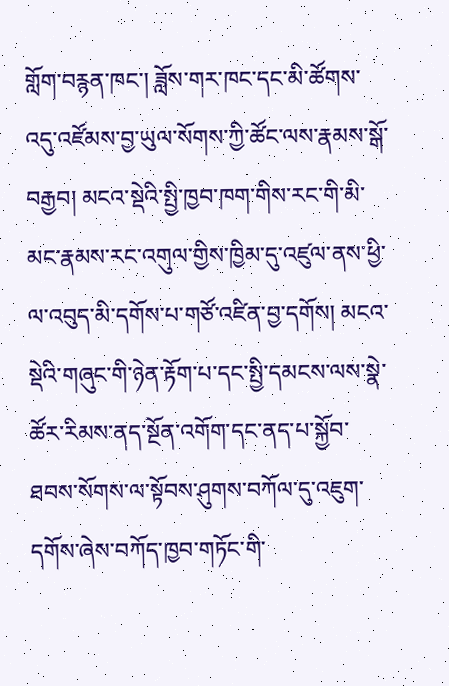གློག་བརྙན་ཁང་། ཟློས་གར་ཁང་དང་མི་ཚོགས་འདུ་འཛོམས་བྱ་ཡུལ་སོགས་ཀྱི་ཚོང་ལས་རྣམས་སྒོ་བརྒྱབ། མངའ་སྡེའི་སྤྱི་ཁྱབ་ཁག་གིས་རང་གི་མི་མང་རྣམས་རང་འགུལ་གྱིས་ཁྱིམ་དུ་འཛུལ་ནས་ཕྱི་ལ་འབུད་མི་དགོས་པ་གཙོ་འཛིན་བྱ་དགོས། མངའ་སྡེའི་གཞུང་གི་ཉེན་རྟོག་པ་དང་སྤྱི་དམངས་ལས་སྣེ་ཚོར་རིམས་ནད་སྔོན་འགོག་དང་ནད་པ་སྐྱོབ་ཐབས་སོགས་ལ་སྟོབས་ཤུགས་བཀོལ་དུ་འཇུག་དགོས་ཞེས་བཀོད་ཁྱབ་གཏོང་གི་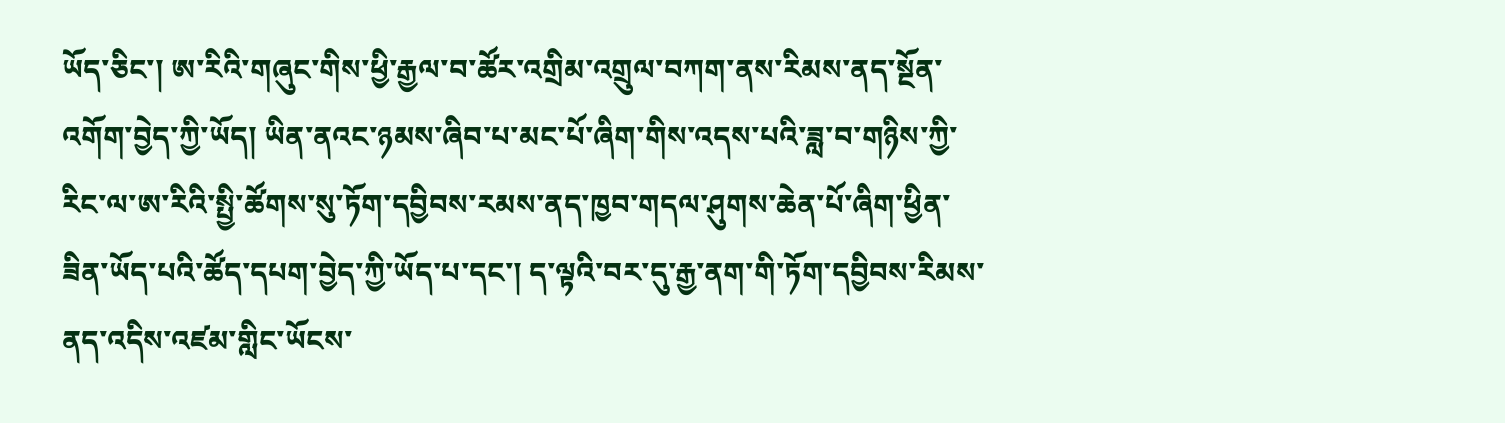ཡོད་ཅིང་། ཨ་རིའི་གཞུང་གིས་ཕྱི་རྒྱལ་བ་ཚོར་འགྲིམ་འགྲུལ་བཀག་ནས་རིམས་ནད་སྔོན་འགོག་བྱེད་ཀྱི་ཡོད། ཡིན་ནའང་ཉམས་ཞིབ་པ་མང་པོ་ཞིག་གིས་འདས་པའི་ཟླ་བ་གཉིས་ཀྱི་རིང་ལ་ཨ་རིའི་སྤྱི་ཚོགས་སུ་ཏོག་དབྱིབས་རམས་ནད་ཁྱབ་གདལ་ཤུགས་ཆེན་པོ་ཞིག་ཕྱིན་ཟིན་ཡོད་པའི་ཚོད་དཔག་བྱེད་ཀྱི་ཡོད་པ་དང་། ད་ལྟའི་བར་དུ་རྒྱ་ནག་གི་ཏོག་དབྱིབས་རིམས་ནད་འདིས་འཛམ་གླིང་ཡོངས་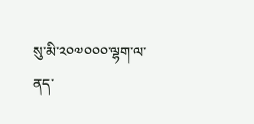སུ་མི་༢༠༧༠༠༠་ལྷག་ལ་ནད་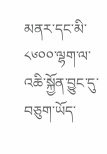མནར་དང་མི་༨༦༠༠་ལྷག་ལ་འཆི་སྐྱོན་བྱུང་དུ་བཅུག་ཡོད་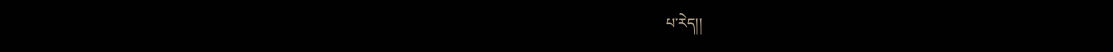པ་རེད།།